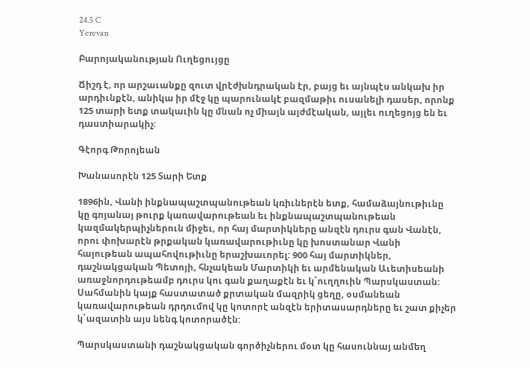24.5 C
Yerevan

Բարոյականության Ուղեցույցը

Ճիշդ է, որ արշաւանքը զուտ վրէժխնդրական էր, բայց եւ այնպէս անկախ իր արդիւնքէն, անիկա իր մէջ կը պարունակէ բազմաթիւ ուսանելի դասեր, որոնք 125 տարի ետք տակաւին կը մնան ոչ միայն այժմէական, այլեւ ուղեցոյց են եւ դաստիարակիչ:

Գէորգ Թորոյեան

Խանասորէն 125 Տարի Ետք

1896ին, Վանի ինքնապաշտպանութեան կռիւներէն ետք, համաձայնութիւնը կը գոյանայ թուրք կառավարութեան եւ ինքնապաշտպանութեան կազմակերպիչներուն միջեւ, որ հայ մարտիկները անզէն դուրս գան Վանէն, որու փոխարէն թրքական կառավարութիւնը կը խոստանար Վանի հայութեան ապահովութիւնը երաշխաւորել: 900 հայ մարտիկներ, դաշնակցական Պետոյի, հնչակեան Մարտիկի եւ արմենական Աւետիսեանի առաջնորդութեամբ դուրս կու գան քաղաքէն եւ կ՛ուղղուին Պարսկաստան: Սահմանին կայք հաստատած քրտական մազրիկ ցեղը, օսմանեան կառավարութեան դրդումով կը կոտորէ անզէն երիտասարդները եւ շատ քիչեր կ՛ազատին այս նենգ կոտորածէն:

Պարսկաստանի դաշնակցական գործիչներու մօտ կը հասուննայ անմեղ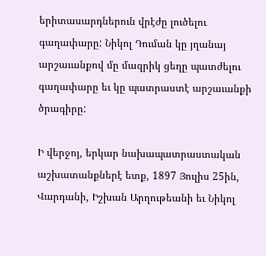երիտասարդներուն վրէժը լուծելու գաղափարը: Նիկոլ Դուման կը յղանայ արշաւանքով մը մազրիկ ցեղը պատժելու գաղափարը եւ կը պատրաստէ արշաւանքի ծրագիրը:

Ի վերջոյ, երկար նախապատրաստական աշխատանքներէ ետք, 1897 Յուլիս 25ին, Վարդանի, Իշխան Արղութեանի եւ Նիկոլ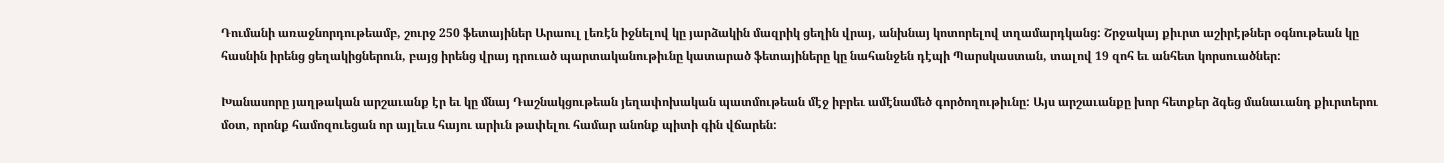Դումանի առաջնորդութեամբ, շուրջ 250 ֆետայիներ Արաուլ լեռէն իջնելով կը յարձակին մազրիկ ցեղին վրայ, անխնայ կոտորելով տղամարդկանց: Շրջակայ քիւրտ աշիրէթներ օգնութեան կը հասնին իրենց ցեղակիցներուն, բայց իրենց վրայ դրուած պարտականութիւնը կատարած ֆետայիները կը նահանջեն դէպի Պարսկաստան, տալով 19 զոհ եւ անհետ կորսուածներ:

Խանասորը յաղթական արշաւանք էր եւ կը մնայ Դաշնակցութեան յեղափոխական պատմութեան մէջ իբրեւ ամէնամեծ գործողութիւնը: Այս արշաւանքը խոր հետքեր ձգեց մանաւանդ քիւրտերու մօտ, որոնք համոզուեցան որ այլեւս հայու արիւն թափելու համար անոնք պիտի գին վճարեն: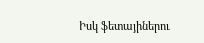Իսկ ֆետայիներու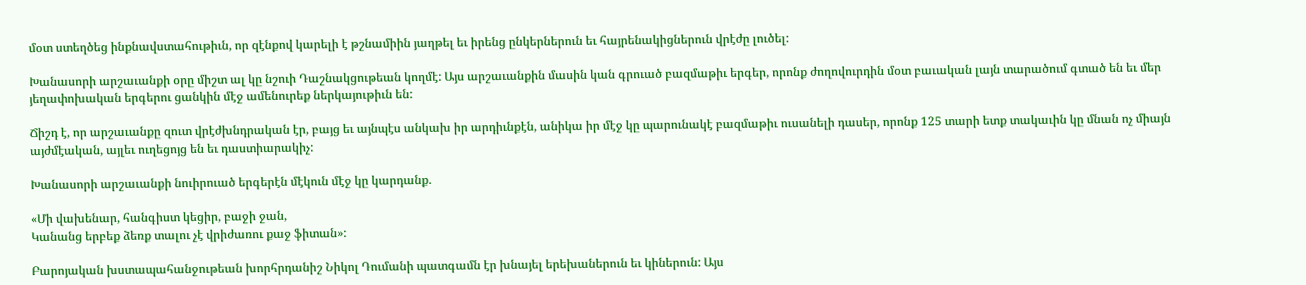մօտ ստեղծեց ինքնավստահութիւն, որ զէնքով կարելի է թշնամիին յաղթել եւ իրենց ընկերներուն եւ հայրենակիցներուն վրէժը լուծել:

Խանասորի արշաւանքի օրը միշտ ալ կը նշուի Դաշնակցութեան կողմէ: Այս արշաւանքին մասին կան գրուած բազմաթիւ երգեր, որոնք ժողովուրդին մօտ բաւական լայն տարածում գտած են եւ մեր յեղափոխական երգերու ցանկին մէջ ամենուրեք ներկայութիւն են:

Ճիշդ է, որ արշաւանքը զուտ վրէժխնդրական էր, բայց եւ այնպէս անկախ իր արդիւնքէն, անիկա իր մէջ կը պարունակէ բազմաթիւ ուսանելի դասեր, որոնք 125 տարի ետք տակաւին կը մնան ոչ միայն այժմէական, այլեւ ուղեցոյց են եւ դաստիարակիչ:

Խանասորի արշաւանքի նուիրուած երգերէն մէկուն մէջ կը կարդանք.

«Մի վախենար, հանգիստ կեցիր, բաջի ջան,
Կանանց երբեք ձեռք տալու չէ վրիժառու քաջ ֆիտան»:

Բարոյական խստապահանջութեան խորհրդանիշ Նիկոլ Դումանի պատգամն էր խնայել երեխաներուն եւ կիներուն: Այս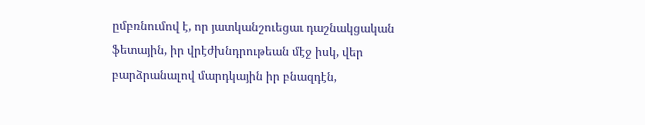ըմբռնումով է, որ յատկանշուեցաւ դաշնակցական ֆետային, իր վրէժխնդրութեան մէջ իսկ, վեր բարձրանալով մարդկային իր բնազդէն,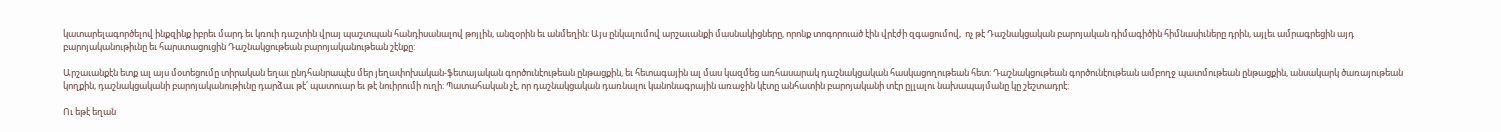կատարելագործելով ինքզինք իբրեւ մարդ եւ կռուի դաշտին վրայ պաշտպան հանդիսանալով թոյլին, անզօրին եւ անմեղին: Այս ընկալումով արշաւանքի մասնակիցները, որոնք տոգորուած էին վրէժի զգացումով,  ոչ թէ Դաշնակցական բարոյական դիմագիծին հիմնասիւները դրին, այլեւ ամրագրեցին այդ բարոյականութիւնը եւ հարստացուցին Դաշնակցութեան բարոյականութեան շէնքը:

Արշաւանքէն ետք ալ այս մօտեցումը տիրական եղաւ ընդհանրապէս մեր յեղափոխական-ֆետայական գործունէութեան ընթացքին, եւ հետագային ալ մաս կազմեց առհասարակ դաշնակցական հասկացողութեան հետ: Դաշնակցութեան գործունէութեան ամբողջ պատմութեան ընթացքին, անսակարկ ծառայութեան կողքին, դաշնակցականի բարոյականութիւնը դարձաւ թէ՛ պատուար եւ թէ նուիրումի ուղի: Պատահական չէ, որ դաշնակցական դառնալու կանոնագրային առաջին կէտը անհատին բարոյականի տէր ըլլալու նախապայմանը կը շեշտադրէ:

Ու եթէ եղան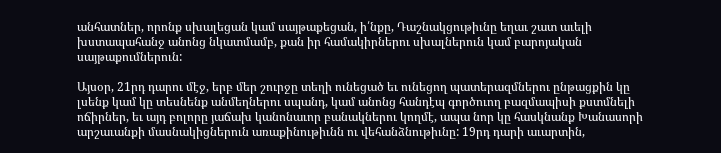անհատներ, որոնք սխալեցան կամ սայթաքեցան, ի՛նքը, Դաշնակցութիւնը եղաւ շատ աւելի խստապահանջ անոնց նկատմամբ, քան իր համակիրներու սխալներուն կամ բարոյական սայթաքումներուն:

Այսօր, 21րդ դարու մէջ, երբ մեր շուրջը տեղի ունեցած եւ ունեցող պատերազմներու ընթացքին կը լսենք կամ կը տեսնենք անմեղներու սպանդ, կամ անոնց հանդէպ գործուող բազմապիսի քստմնելի ոճիրներ, եւ այդ բոլորը յաճախ կանոնաւոր բանակներու կողմէ, ապա նոր կը հասկնանք Խանասորի արշաւանքի մասնակիցներուն առաքինութիւնն ու վեհանձնութիւնը: 19րդ դարի աւարտին,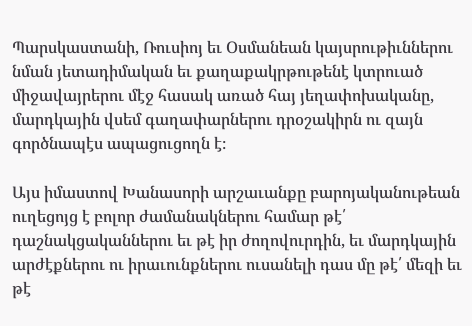Պարսկաստանի, Ռուսիոյ եւ Օսմանեան կայսրութիւններու նման յետադիմական եւ քաղաքակրթութենէ կտրուած միջավայրերու մէջ հասակ առած հայ յեղափոխականը, մարդկային վսեմ գաղափարներու դրօշակիրն ու զայն գործնապէս ապացուցողն է։

Այս իմաստով Խանասորի արշաւանքը բարոյականութեան ուղեցոյց է բոլոր ժամանակներու համար թէ՛ դաշնակցականներու եւ թէ իր ժողովուրդին, եւ մարդկային արժէքներու ու իրաւունքներու ուսանելի դաս մը թէ՛ մեզի եւ թէ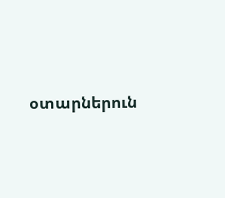օտարներուն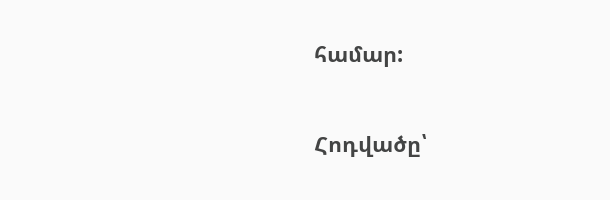համար:

Հոդվածը՝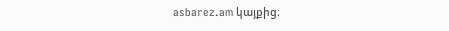asbarez.am կայքից։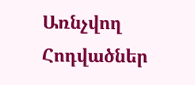Առնչվող Հոդվածներ